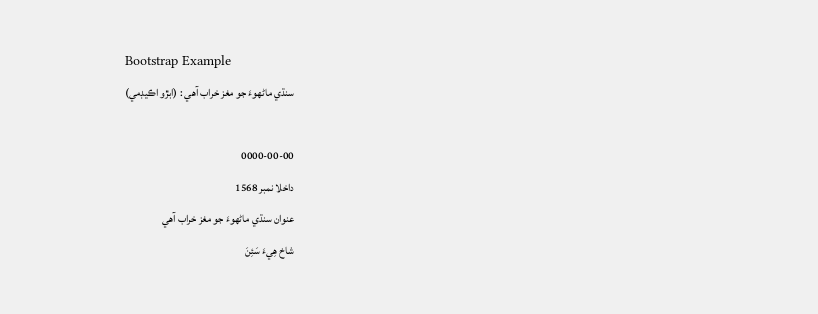Bootstrap Example
سنڌي ماڻهوءَ جو مغز خراب آهي : (ابڙو اڪيڊمي)

0000-00-00
داخلا نمبر 1568
عنوان سنڌي ماڻهوءَ جو مغز خراب آهي
شاخ هِيءَ سَئِنَ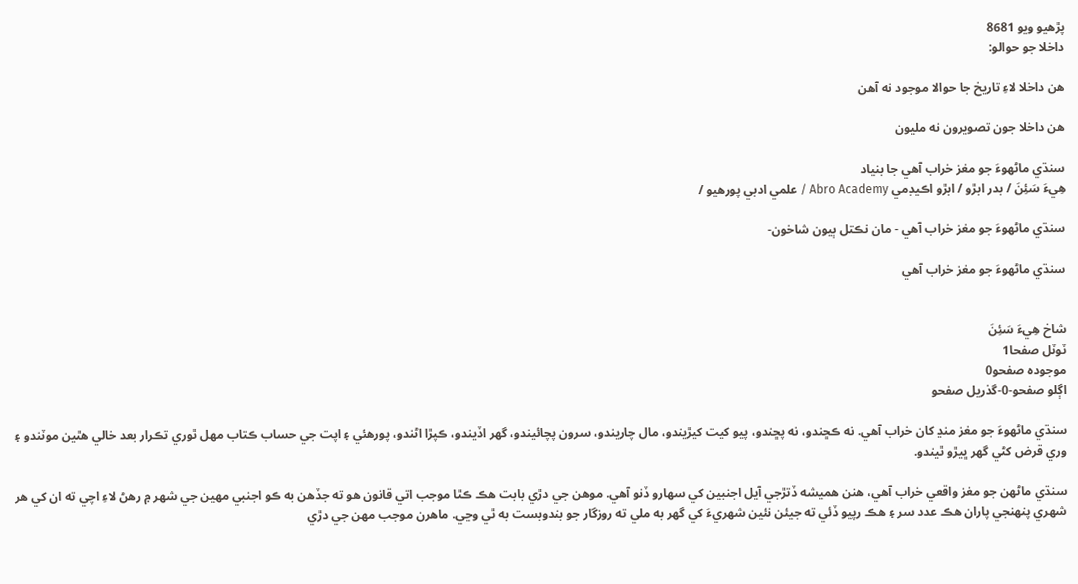پڙهيو ويو 8681
داخلا جو حوالو:

هن داخلا لاءِ تاريخ جا حوالا موجود نه آهن

هن داخلا جون تصويرون نه مليون

سنڌي ماڻهوءَ جو مغز خراب آهي جا بنياد
هِيءَ سَئِنَ / بدر ابڙو / ابڙو اڪيڊمي Abro Academy / علمي ادبي پورهيو /

سنڌي ماڻهوءَ جو مغز خراب آهي - مان نڪتل ٻيون شاخون-

سنڌي ماڻهوءَ جو مغز خراب آهي


شاخ هِيءَ سَئِنَ
ٽوٽل صفحا1
موجودہ صفحو0
اڳلو صفحو-0-گذريل صفحو

سنڌي ماڻهوءَ جو مغز منڍ کان خراب آهي. نه ڪڇندو، نه پڇندو، پيو کيت کيڙيندو، مال چاريندو، سرون پچائيندو، گهر اڏيندو، ڪپڙا اڻندو، پورهئي ۽ اپت جي حساب ڪتاب مهل ٿوري تڪرار بعد خالي هٿين موٽندو ۽ وري قرض کڻي گهر ڀيڙو ٿيندو.

سنڌي ماڻهن جو مغز واقعي خراب آهي، هنن هميشه ڏتڙجي آيل اجنبين کي سهارو ڏنو آهي. موهن جي دڙي بابت هڪ ڪٿا موجب اتي قانون هو ته جڏهن به ڪو اجنبي مهين جي شهر ۾ رهڻ لاءِ اچي ته ان کي هر شهري پنهنجي پاران هڪ عدد سر ۽ هڪ رپيو ڏئي ته جيئن نئين شهريءَ کي گهر به ملي ته روزگار جو بندوبست به ٿي وڃي. ماهرن موجب مهن جي دڙي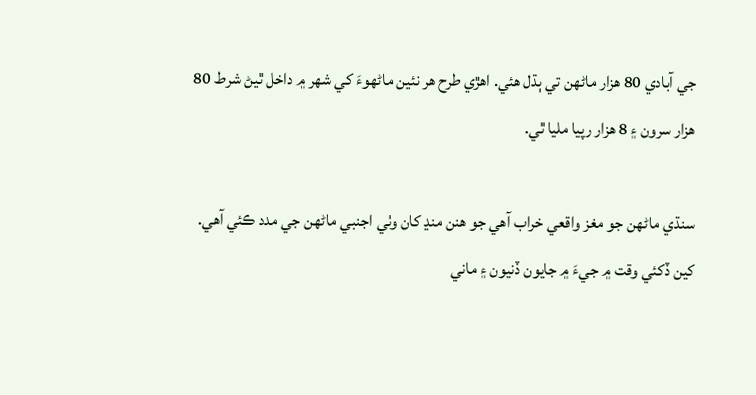جي آبادي 80 هزار ماڻهن تي ٻڌل هئي. اهڙي طرح هر نئين ماڻهوءَ کي شهر ۾ داخل ٿيڻ شرط 80 هزار سرون ۽ 8 هزار رپيا مليا ٿي.

سنڌي ماڻهن جو مغز واقعي خراب آهي جو هنن منڍ کان وٺي اجنبي ماڻهن جي مدد ڪئي آهي. کين ڏکئي وقت ۾ جيءَ ۾ جايون ڏنيون ۽ ماني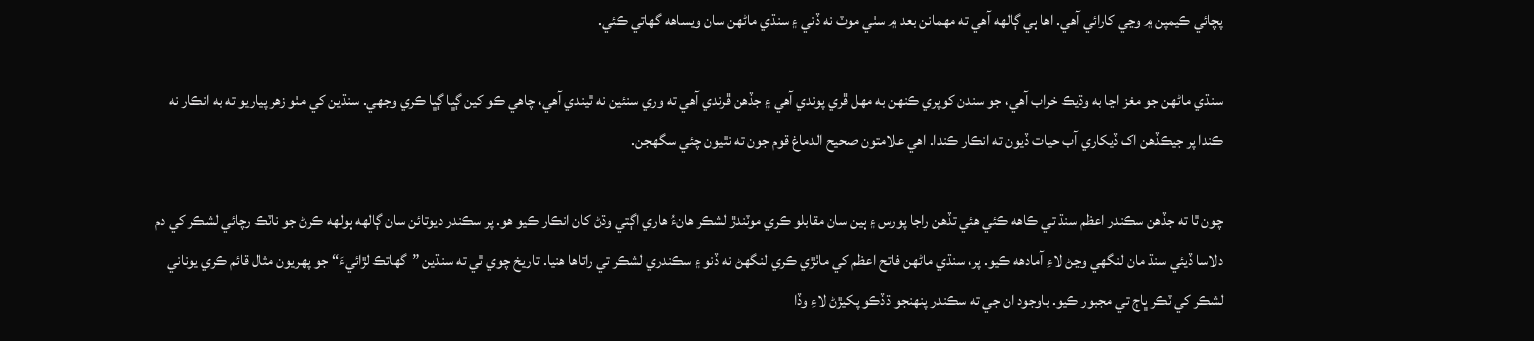پچائي ڪيمپن ۾ وڃي کارائي آهي. اها ٻي ڳالهه آهي ته مهمانن بعد ۾ سٺي موٽ نه ڏني ۽ سنڌي ماڻهن سان ويساهه گهاتي ڪئي.

سنڌي ماڻهن جو مغز اڃا به وڌيڪ خراب آهي، جو سندن کوپري ڪنهن به مهل ڦري پوندي آهي ۽ جڏهن ڦرندي آهي ته وري سنئين نه ٿيندي آهي، چاهي ڪو کين ڳڀا ڳڀا ڪري وجهي. سنڌين کي مٺو زهر پياريو ته به انڪار نه ڪندا پر جيڪڏهن اک ڏيکاري آب حيات ڏيون ته انڪار ڪندا. اهي علامتون صحيح الدماغ قوم جون ته نٿيون چئي سگهجن.

چون ٿا ته جڏهن سڪندر اعظم سنڌ تي ڪاهه ڪئي هئي تڏهن راجا پورس ۽ ٻين سان مقابلو ڪري موٽندڙ لشڪر هانءُ هاري اڳتي وڌڻ کان انڪار ڪيو هو. پر سڪندر ديوتائن سان ڳالهه ٻولهه ڪرڻ جو ناٽڪ رچائي لشڪر کي دم دلاسا ڏيئي سنڌ مان لنگهي وڃڻ لاءِ آمادهه ڪيو. پر، سنڌي ماڻهن فاتح اعظم کي ماٺڙي ڪري لنگهڻ نه ڏنو ۽ سڪندري لشڪر تي راتاها هنيا. تاريخ چوي ٿي ته سنڌين ”گهاتڪ لڙائيءَ“ جو پهريون مثال قائم ڪري يوناني لشڪر کي ٽڪر ڀاڄ تي مجبور ڪيو. باوجود ان جي ته سڪندر پنهنجو ڌڏڪو پکيڙڻ لاءِ وڏا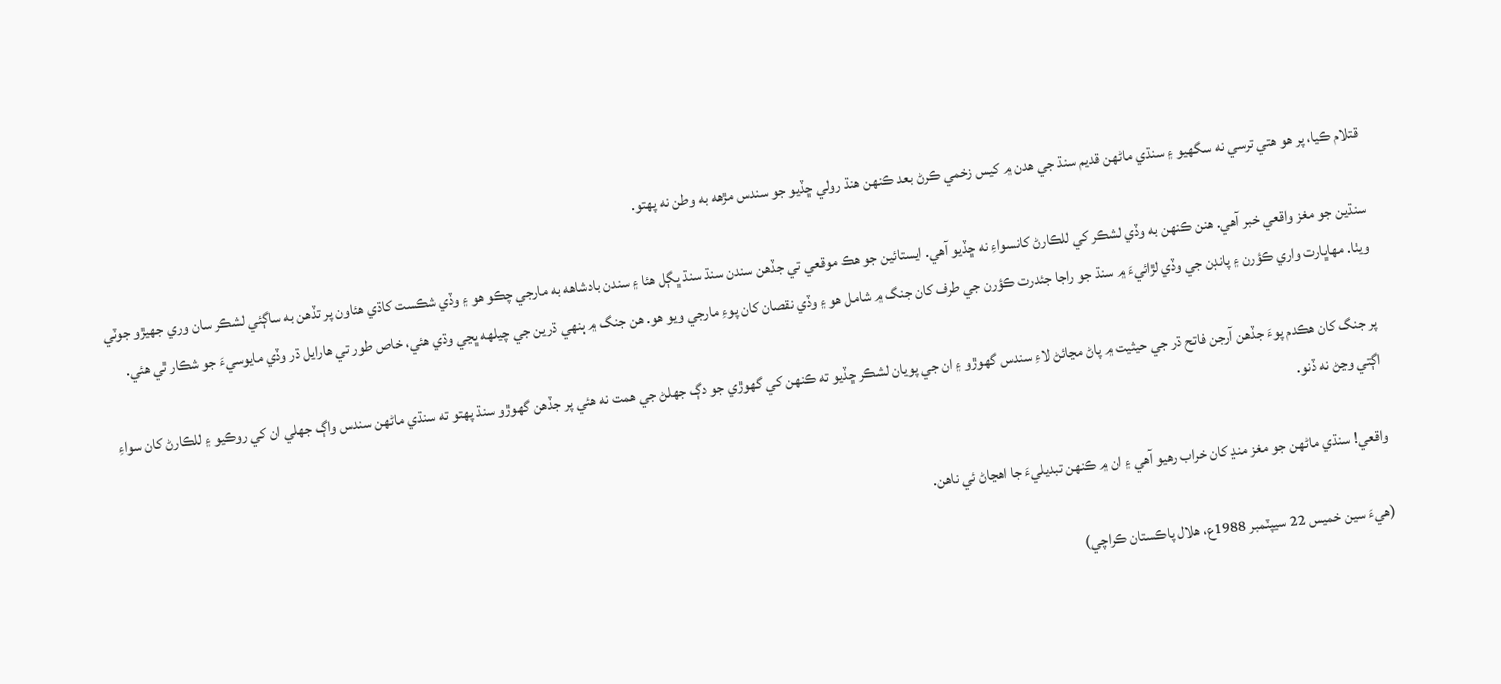قتلام ڪيا، پر هو هتي ترسي نه سگهيو ۽ سنڌي ماڻهن قديم سنڌ جي هدن ۾ کيس زخمي ڪرڻ بعد ڪنهن هنڌ رولي ڇڏيو جو سندس مڙهه به وطن نه پهتو.

سنڌين جو مغز واقعي خبر آهي. هنن ڪنهن به وڏي لشڪر کي للڪارڻ کانسواءِ نه ڇڏيو آهي. ايستائين جو هڪ موقعي تي جڏهن سندن سنڌ سنڌ ڀڳل هئا ۽ سندن بادشاهه به مارجي چڪو هو ۽ وڏي شڪست کاڌي هئاون پر تڏهن به ساڳئي لشڪر سان وري جهيڙو جوٽي ويٺا. مهاڀارت واري ڪؤرن ۽ پانڊن جي وڏي لڙائيءَ ۾ سنڌ جو راجا جئدرت ڪؤرن جي طرف کان جنگ ۾ شامل هو ۽ وڏي نقصان کان پوءِ مارجي ويو هو. هن جنگ ۾ ٻنهي ڌرين جي چيلهه ڀڃي وڌي هئي، خاص طور تي هارايل ڌر وڏي مايوسيءَ جو شڪار ٿي هئي.

پر جنگ کان هڪدم پوءَ جڏهن آرجن فاتح ڌر جي حيثيت ۾ پاڻ مڃائڻ لاءِ سندس گهوڙو ۽ ان جي پويان لشڪر ڇڏيو ته ڪنهن کي گهوڙي جو دڳ جهلڻ جي همت نه هئي پر جڏهن گهوڙو سنڌ پهتو ته سنڌي ماڻهن سندس واڳ جهلي ان کي روڪيو ۽ للڪارڻ کان سواءِ اڳتي وڃڻ نه ڏنو.

واقعي! سنڌي ماڻهن جو مغز منڍ کان خراب رهيو آهي ۽ ان ۾ ڪنهن تبديليءَ جا اهڃاڻ ئي ناهن.

(هيءَ سين خميس 22 سيپٽمبر 1988ع، هلال پاڪستان ڪراچي)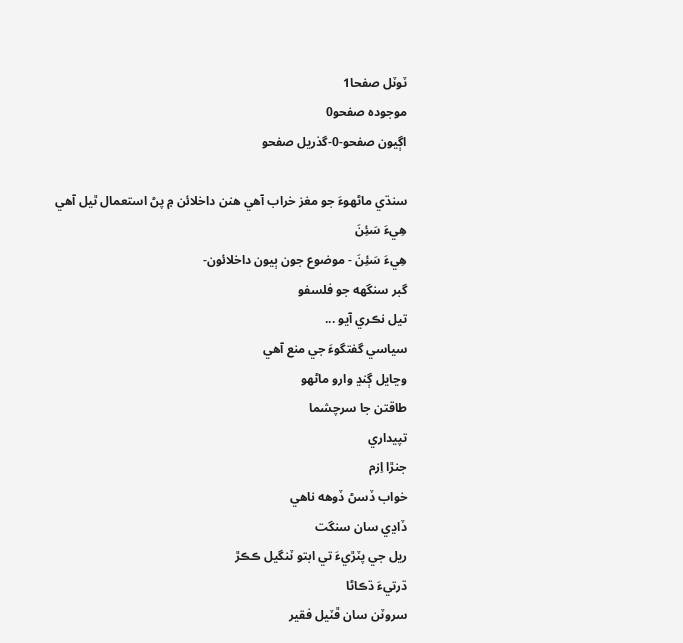ٽوٽل صفحا1
موجودہ صفحو0
اڳيون صفحو-0-گذريل صفحو

سنڌي ماڻهوءَ جو مغز خراب آهي ھنن داخلائن ۾ پڻ استعمال ٿيل آھي
هِيءَ سَئِنَ
هِيءَ سَئِنَ - موضوع جون ٻيون داخلائون-
گبر سنگهه جو فلسفو
تيل نڪري آيو ...
سياسي گفتگوءَ جي منع آهي
وڃايل ڳنڍ وارو ماڻهو
طاقتن جا سرچشما
تپيداري
جنڙا اِزم
خواب ڏسڻ ڏوهه ناهي
ڏاڍي سان سنگت
ريل جي پٽڙيءَ تي ابتو ٽنگيل ڪڪڙ
ڌرتيءَ ڌڪاڻا
سروٽن سان ڦٽيل فقير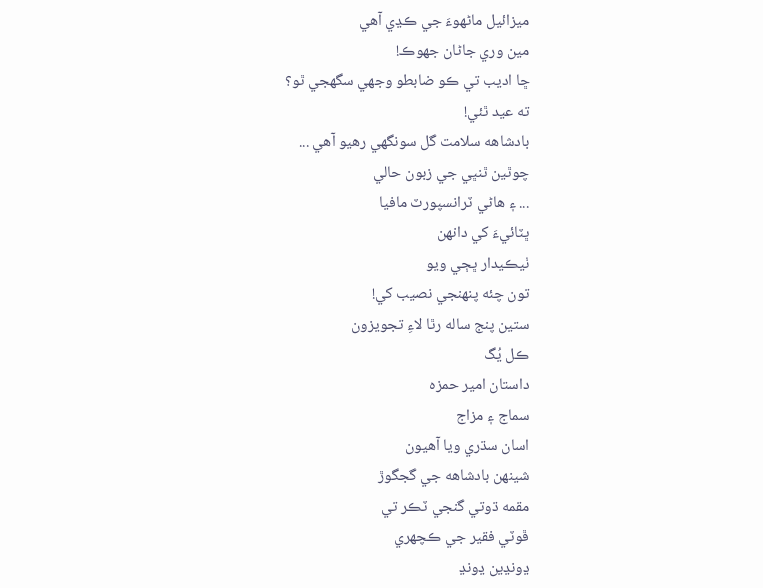ميزائيل ماڻهوءَ جي ڪڍي آهي
مين وري جاڻان جهوڪ!
ڇا اديب تي ڪو ضابطو وجهي سگهجي ٿو؟
ته عيد ٿئي!
بادشاهه سلامت گل سونگهي رهيو آهي ...
چوٿين ٿنڀي جي زبون حالي
... ۽ هاڻي ٽرانسپورٽ مافيا
ڀٽائيءَ کي دانهن
ٺيڪيدار ڀڄي ويو
تون چئه پنهنجي نصيب کي!
ستين پنج ساله رٿا لاءِ تجويزون
ڪل يُگ
داستان امير حمزه
سماج ۽ مزاج
اسان سڌري ويا آهيون
شينهن بادشاهه جي گجگوڙ
مقمه ڌوتي گنجي ٽڪر تي
ڦوٽي فقير جي ڪچهري
ڍونڍين ڍونڍ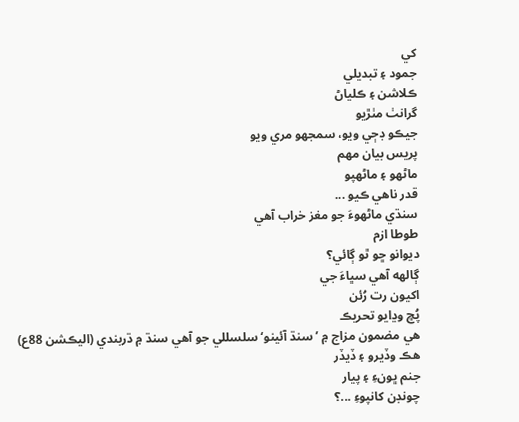کي
جمود ۽ تبديلي
ڪلاشن ۽ ڪلياڻ
گرانٺ مٺڙيو
جيڪو ڊڄي ويو، سمجهو مري ويو
پريس بيان مهم
ماڻهو ۽ ماڻهپو
قدر ناهي ڪيو ...
سنڌي ماڻهوءَ جو مغز خراب آهي
طوطا ازم
ديوانو ڇو ٿو ڳائي؟
ڳالهه آهي سڀاءَ جي
اکيون رت رُئن
پُڇ وڍايو تحريڪ
هي مضمون مزاج ۾ ’سنڌ آئينو‘ سلسللي جو آهي سنڌ ۾ ڌربندي (اليڪشن 88ع)
هڪ وڏيرو ۽ ڏيڏر
جنم ڀونءِ ۽ پيار
چونڊن کانپوءِ ...؟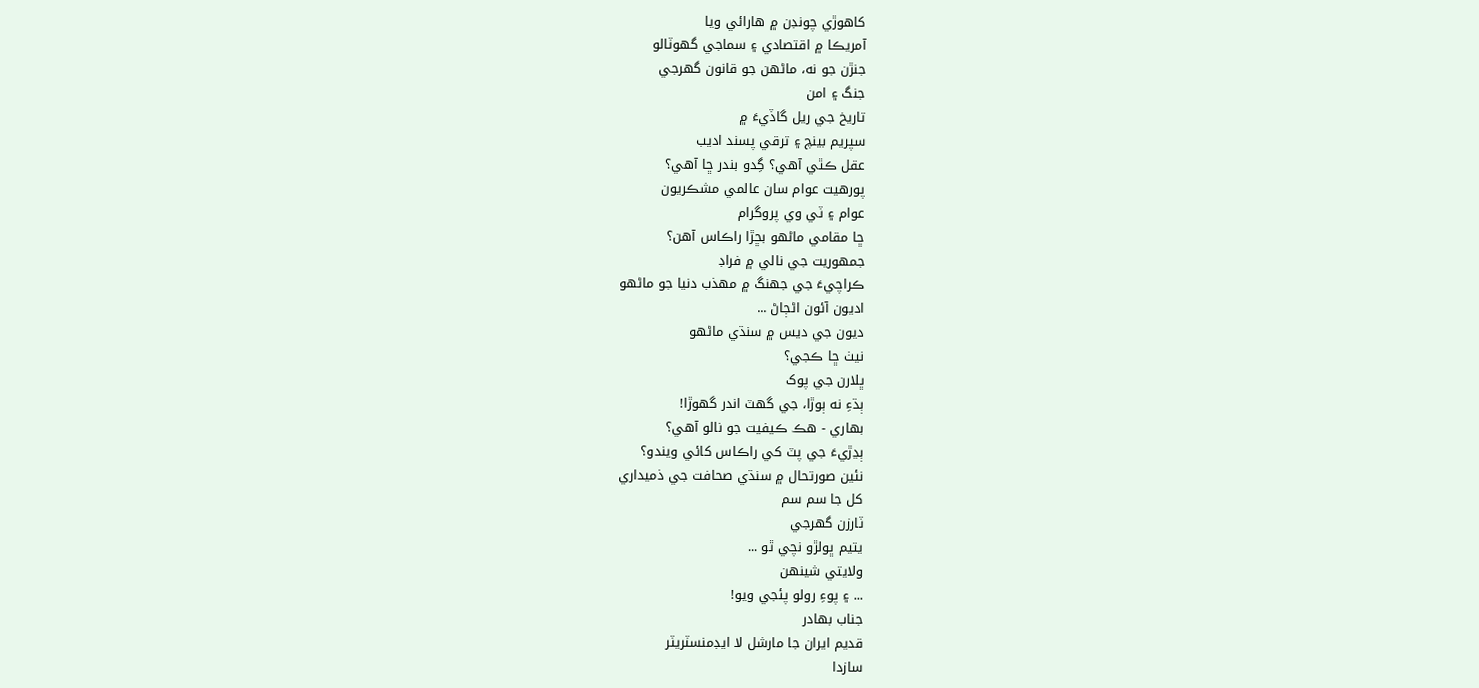کاهوڙي چونڊن ۾ هارائي ويا
آمريڪا ۾ اقتصادي ۽ سماجي گهوٽالو
جنڙن جو نه، ماڻهن جو قانون گهرجي
جنگ ۽ امن
تاريخ جي ريل گاڏيءَ ۾
سپريم بينچ ۽ ترقي پسند اديب
عقل ڪٿي آهي؟ گِدو بندر ڇا آهي؟
پورهيت عوام سان عالمي مشڪريون
عوام ۽ ٽي وي پروگرام
ڇا مقامي ماڻهو بڇڙا راڪاس آهن؟
جمهوريت جي نالي ۾ فراڊ
ڪراچيءَ جي جهنگ ۾ مهذب دنيا جو ماڻهو
اديون آئون اڻڄاڻ ...
ديون جي ديس ۾ سنڌي ماڻهو
نيٺ ڇا ڪجي؟
ڀلارن جي پوک
ٻڌءِ نه ٻوڙا، جي گهٽ اندر گهوڙا!
بھاري - هڪ ڪيفيت جو نالو آهي؟
ٻڍڙيءَ جي پٽ کي راڪاس کائي ويندو؟
نئين صورتحال ۾ سنڌي صحافت جي ذميداري
کل جا سم سم
ٽارزن گهرجي
يتيم ڀولڙو نچي ٿو ...
ولايتي شينهن
... ۽ پوءِ رولو پئجي ويو!
جناب بهادر
قديم ايران جا مارشل لا ايڊمنسٽريٽر
سازدا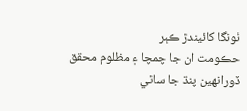ٺونگا کائيندڙ ڪٻر
حڪومت ان جا چمچا ۽ مظلوم محقق
ڏورانهين پنڌ جا ساٿي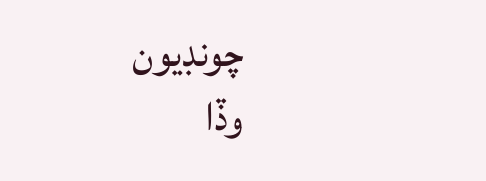چونڊيون
وڏا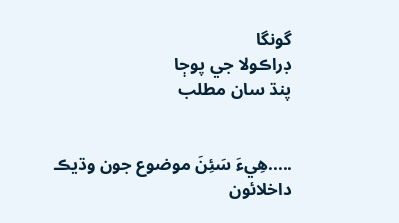گونگا
ڊراڪولا جي پوڄا
پنڌ سان مطلب


.....هِيءَ سَئِنَ موضوع جون وڌيڪ داخلائون